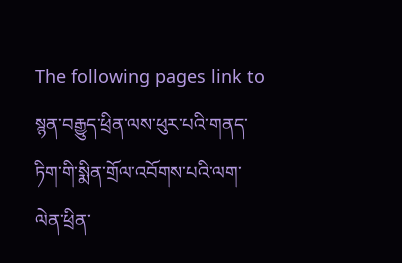The following pages link to སྙན་བརྒྱུད་ཕྲིན་ལས་ཕུར་པའི་གནད་ཏིག་གི་སྨིན་གྲོལ་འབོགས་པའི་ལག་ལེན་ཕྲིན་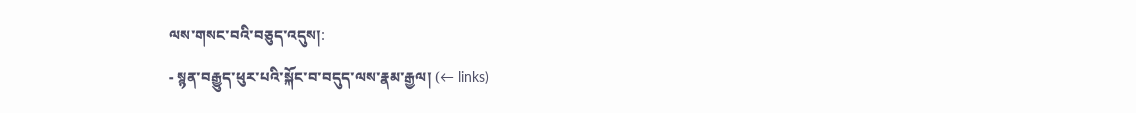ལས་གསང་བའི་བཅུད་འདུས།:
- སྙན་བརྒྱུད་ཕུར་པའི་སྐོང་བ་བདུད་ལས་རྣམ་རྒྱལ། (← links)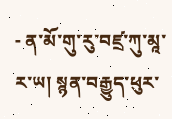- ན་མོ་གུ་རུ་བཛྲ་ཀུ་མཱ་ར་ཡ། སྙན་བརྒྱུད་ཕུར་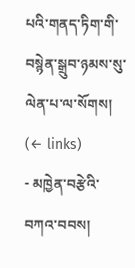པའི་གནད་ཏིག་གི་བསྙེན་སྒྲུབ་ཉམས་སུ་ལེན་པ་ལ་སོགས། (← links)
- མཁྱེན་བརྩེའི་བཀའ་བབས།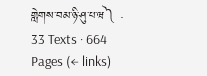གླེགས་བམ་ཉི་ཤུ་པ་ཝ༽ · 33 Texts · 664 Pages (← links)